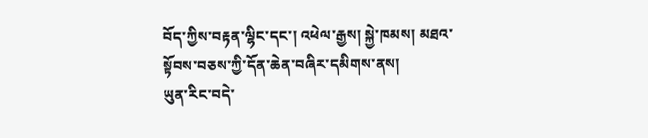བོད་ཀྱིས་བརྟན་ལྷིང་དང་། འཕེལ་རྒྱས། སྐྱེ་ཁམས། མཐའ་སྟོབས་བཅས་ཀྱི་དོན་ཆེན་བཞིར་དམིགས་ནས།
ཡུན་རིང་བདེ་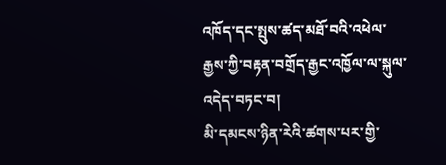འཁོད་དང་སྤུས་ཚད་མཐོ་བའི་འཕེལ་རྒྱས་ཀྱི་བརྟན་བགྲོད་རྒྱང་འཁྱོལ་ལ་སྐུལ་འདེད་བཏང་བ།
མི་དམངས་ཉིན་རེའི་ཚགས་པར་གྱི་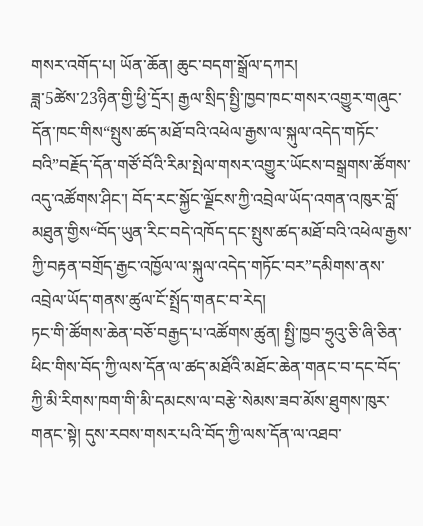གསར་འགོད་པ། ཡོན་ཆོན། ཆུང་བདག་སྒྲོལ་དཀར།
ཟླ་5ཚེས་23ཉིན་གྱི་ཕྱི་དྲོར། རྒྱལ་སྲིད་སྤྱི་ཁྱབ་ཁང་གསར་འགྱུར་གཞུང་དོན་ཁང་གིས“སྤུས་ཚད་མཐོ་བའི་འཕེལ་རྒྱས་ལ་སྐུལ་འདེད་གཏོང་བའི”བརྗོད་དོན་གཙོ་བོའི་རིམ་སྤེལ་གསར་འགྱུར་ཡོངས་བསྒྲགས་ཚོགས་འདུ་འཚོགས་ཤིང་། བོད་རང་སྐྱོང་ལྗོངས་ཀྱི་འབྲེལ་ཡོད་འགན་འཁུར་བློ་མཐུན་གྱིས“བོད་ཡུན་རིང་བདེ་འཁོད་དང་སྤུས་ཚད་མཐོ་བའི་འཕེལ་རྒྱས་ཀྱི་བརྟན་བགྲོད་རྒྱང་འཁྱོལ་ལ་སྐུལ་འདེད་གཏོང་བར”དམིགས་ནས་འབྲེལ་ཡོད་གནས་ཚུལ་ངོ་སྤྲོད་གནང་བ་རེད།
ཏང་གི་ཚོགས་ཆེན་བཅོ་བརྒྱད་པ་འཚོགས་ཚུན། སྤྱི་ཁྱབ་ཧྲུའུ་ཅི་ཞི་ཅིན་ཕིང་གིས་བོད་ཀྱི་ལས་དོན་ལ་ཚད་མཐོའི་མཐོང་ཆེན་གནང་བ་དང་བོད་ཀྱི་མི་རིགས་ཁག་གི་མི་དམངས་ལ་བརྩེ་སེམས་ཟབ་མོས་ཐུགས་ཁུར་གནང་སྟེ། དུས་རབས་གསར་པའི་བོད་ཀྱི་ལས་དོན་ལ་འཐབ་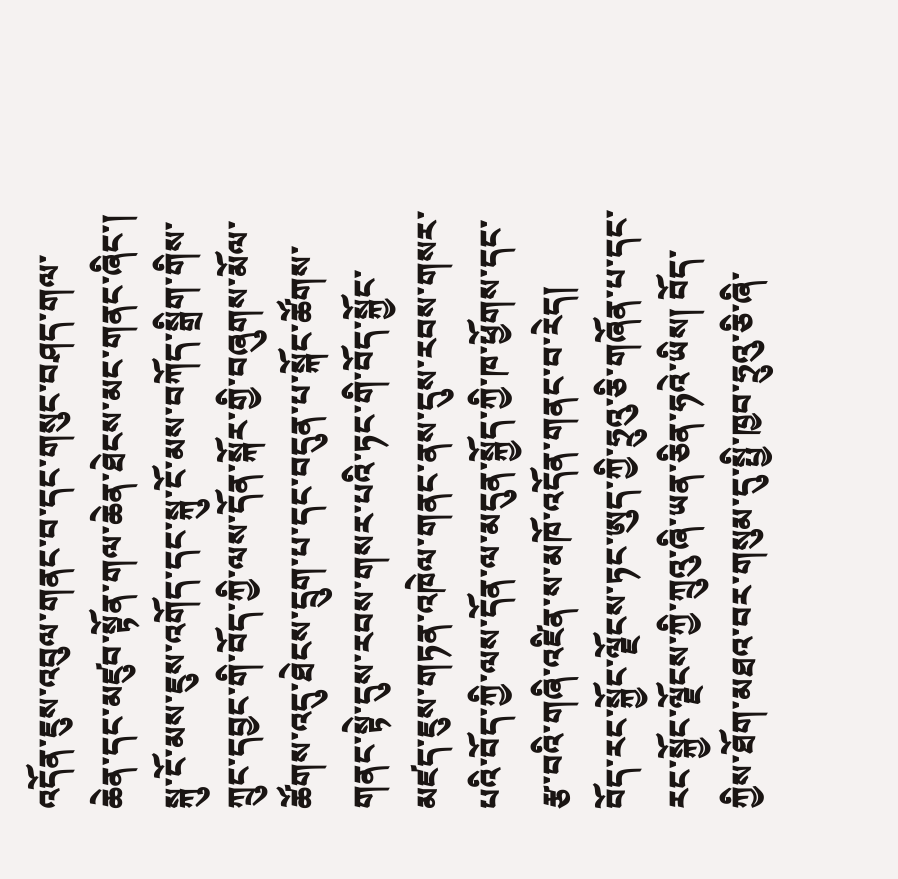འདོན་ཇུས་འབུལ་གནང་བ་དང་གསུང་བཤད་གལ་ཆེན་དང་མཛུབ་སྟོན་གལ་ཆེན་ཐེངས་མང་གནང་ཞིང་། སྐུ་ངོ་མས་ཇུས་འགོད་དང་སྐུ་ངོ་མས་བཀོད་སྒྲིག་གིས་ཀྲུང་དབྱང་གི་བོད་ཀྱི་ལས་དོན་སྐོར་གྱི་བཞུགས་མོལ་ཚོགས་འདུ་ཐེངས་དྲུག་པ་དང་བདུན་པ་སྐོང་ཚོགས་གནང་སྟེ་དུས་རབས་གསར་པའི་ཏང་གི་བོད་སྐྱོང་མཛད་ཇུས་གཏན་འཁེལ་གནང་ནས་དུས་རབས་གསར་པའི་བོད་ཀྱི་ལས་དོན་ལ་མདུན་སྐྱོད་ཀྱི་ཁ་ཕྱོགས་དང་རྩ་བའི་གཞི་འཛིན་ས་མཁོ་འདོན་གནང་བ་རེད།
བོད་རང་སྐྱོང་ལྗོངས་ཏང་ཨུད་ཀྱི་ཧྲུའུ་ཅི་གཞོན་པ་དང་རང་སྐྱོང་ལྗོངས་ཀྱི་ཀྲུའུ་ཞི་ཡན་ཅིན་ཧའེ་ཡིས། བོད་ཀྱིས་ཐོག་མཐའ་བར་གསུམ་དུ་སྤྱི་ཁྱབ་ཧྲུའུ་ཅི་ཞི་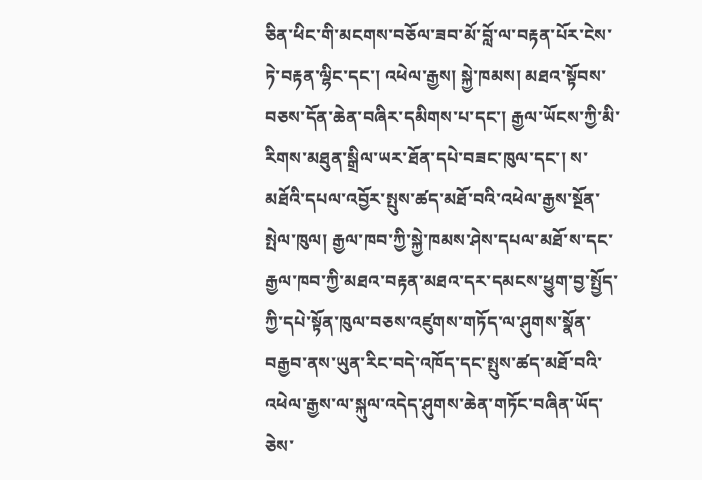ཅིན་ཕིང་གི་མངགས་བཅོལ་ཟབ་མོ་བློ་ལ་བརྟན་པོར་ངེས་ཏེ་བརྟན་ལྷིང་དང་། འཕེལ་རྒྱས། སྐྱེ་ཁམས། མཐའ་སྟོབས་བཅས་དོན་ཆེན་བཞིར་དམིགས་པ་དང་། རྒྱལ་ཡོངས་ཀྱི་མི་རིགས་མཐུན་སྒྲིལ་ཡར་ཐོན་དཔེ་བཟང་ཁུལ་དང་། ས་མཐོའི་དཔལ་འབྱོར་སྤུས་ཚད་མཐོ་བའི་འཕེལ་རྒྱས་སྔོན་སྤེལ་ཁུལ། རྒྱལ་ཁབ་ཀྱི་སྐྱེ་ཁམས་ཤེས་དཔལ་མཐོ་ས་དང་རྒྱལ་ཁབ་ཀྱི་མཐའ་བརྟན་མཐའ་དར་དམངས་ཕྱུག་བྱ་སྤྱོད་ཀྱི་དཔེ་སྟོན་ཁུལ་བཅས་འཛུགས་གཏོད་ལ་ཤུགས་སྣོན་བརྒྱབ་ནས་ཡུན་རིང་བདེ་འཁོད་དང་སྤུས་ཚད་མཐོ་བའི་འཕེལ་རྒྱས་ལ་སྐུལ་འདེད་ཤུགས་ཆེན་གཏོང་བཞིན་ཡོད་ཅེས་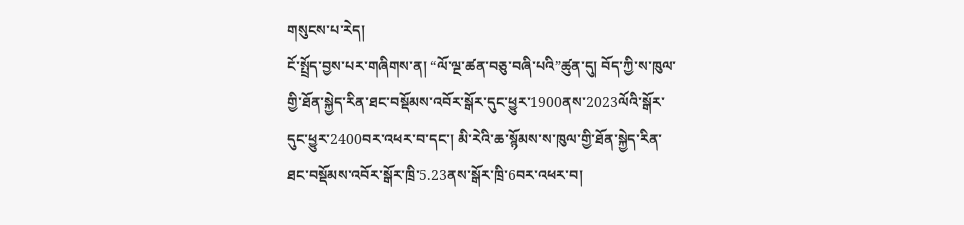གསུངས་པ་རེད།
ངོ་སྤྲོད་བྱས་པར་གཞིགས་ན། “ལོ་ལྔ་ཚན་བཅུ་བཞི་པའི”ཚུན་དུ། བོད་ཀྱི་ས་ཁུལ་གྱི་ཐོན་སྐྱེད་རིན་ཐང་བསྡོམས་འབོར་སྒོར་དུང་ཕྱུར་1900ནས་2023ལོའི་སྒོར་དུང་ཕྱུར་2400བར་འཕར་བ་དང་། མི་རེའི་ཆ་སྙོམས་ས་ཁུལ་གྱི་ཐོན་སྐྱེད་རིན་ཐང་བསྡོམས་འབོར་སྒོར་ཁྲི་5.23ནས་སྒོར་ཁྲི་6བར་འཕར་བ།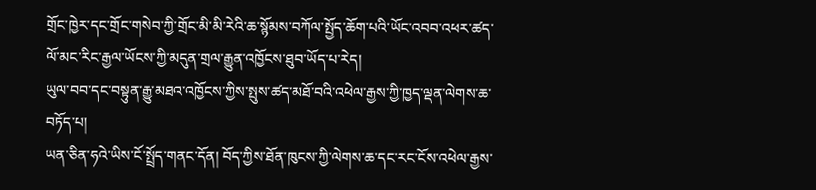གྲོང་ཁྱེར་དང་གྲོང་གསེབ་ཀྱི་གྲོང་མི་མི་རེའི་ཆ་སྙོམས་བཀོལ་སྤྱོད་ཆོག་པའི་ཡོང་འབབ་འཕར་ཚད་ལོ་མང་རིང་རྒྱལ་ཡོངས་ཀྱི་མདུན་གྲལ་རྒྱུན་འཁྱོངས་ཐུབ་ཡོད་པ་རེད།
ཡུལ་བབ་དང་བསྟུན་རྒྱུ་མཐའ་འཁྱོངས་ཀྱིས་སྤུས་ཚད་མཐོ་བའི་འཕེལ་རྒྱས་ཀྱི་ཁྱད་ལྡན་ལེགས་ཆ་བཏོད་པ།
ཡན་ཅིན་ཧའེ་ཡིས་ངོ་སྤྲོད་གནང་དོན། བོད་ཀྱིས་ཐོན་ཁུངས་ཀྱི་ལེགས་ཆ་དང་རང་ངོས་འཕེལ་རྒྱས་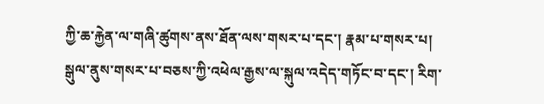ཀྱི་ཆ་རྐྱེན་ལ་གཞི་ཚུགས་ནས་ཐོན་ལས་གསར་པ་དང་། རྣམ་པ་གསར་པ། སྒུལ་ནུས་གསར་པ་བཅས་ཀྱི་འཕེལ་རྒྱས་ལ་སྐུལ་འདེད་གཏོང་བ་དང་། རིག་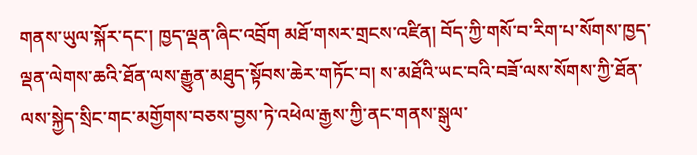གནས་ཡུལ་སྐོར་དང་། ཁྱད་ལྡན་ཞིང་འབྲོག མཐོ་གསར་གྲངས་འཛིན། བོད་ཀྱི་གསོ་བ་རིག་པ་སོགས་ཁྱད་ལྡན་ལེགས་ཆའི་ཐོན་ལས་རྒྱུན་མཐུད་སྟོབས་ཆེར་གཏོང་བ། ས་མཐོའི་ཡང་བའི་བཟོ་ལས་སོགས་ཀྱི་ཐོན་ལས་སྐྱེད་སྲིང་གང་མགྱོགས་བཅས་བྱས་ཏེ་འཕེལ་རྒྱས་ཀྱི་ནང་གནས་སྒུལ་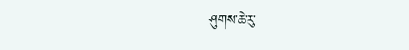ཤུགས་ཆེ་རུ་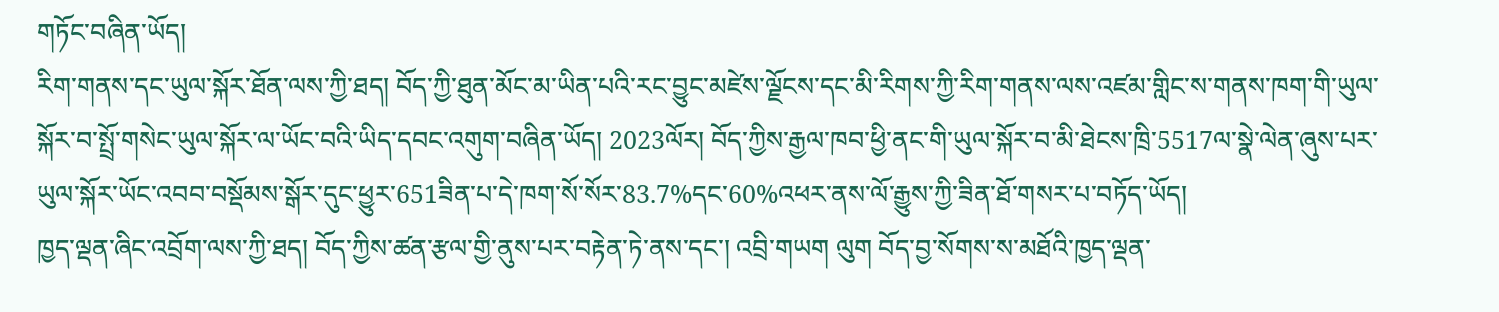གཏོང་བཞིན་ཡོད།
རིག་གནས་དང་ཡུལ་སྐོར་ཐོན་ལས་ཀྱི་ཐད། བོད་ཀྱི་ཐུན་མོང་མ་ཡིན་པའི་རང་བྱུང་མཛེས་ལྗོངས་དང་མི་རིགས་ཀྱི་རིག་གནས་ལས་འཛམ་གླིང་ས་གནས་ཁག་གི་ཡུལ་སྐོར་བ་སྤྲོ་གསེང་ཡུལ་སྐོར་ལ་ཡོང་བའི་ཡིད་དབང་འགུག་བཞིན་ཡོད། 2023ལོར། བོད་ཀྱིས་རྒྱལ་ཁབ་ཕྱི་ནང་གི་ཡུལ་སྐོར་བ་མི་ཐེངས་ཁྲི་5517ལ་སྣེ་ལེན་ཞུས་པར་ཡུལ་སྐོར་ཡོང་འབབ་བསྡོམས་སྒོར་དུང་ཕྱུར་651ཟིན་པ་དེ་ཁག་སོ་སོར་83.7%དང་60%འཕར་ནས་ལོ་རྒྱུས་ཀྱི་ཟིན་ཐོ་གསར་པ་བཏོད་ཡོད།
ཁྱད་ལྡན་ཞིང་འབྲོག་ལས་ཀྱི་ཐད། བོད་ཀྱིས་ཚན་རྩལ་གྱི་ནུས་པར་བརྟེན་ཏེ་ནས་དང་། འབྲི་གཡག ལུག བོད་བྱ་སོགས་ས་མཐོའི་ཁྱད་ལྡན་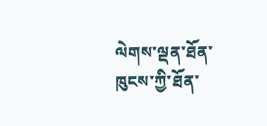ལེགས་ལྡན་ཐོན་ཁུངས་ཀྱི་ཐོན་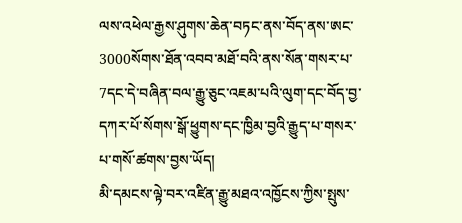ལས་འཕེལ་རྒྱས་ཤུགས་ཆེན་བཏང་ནས་བོད་ནས་ཨང་3000སོགས་ཐོན་འབབ་མཐོ་བའི་ནས་སོན་གསར་པ་7དང་དེ་བཞིན་བལ་རྒྱུ་ཅུང་འཇམ་པའི་ལུག་དང་བོད་བྱ་དཀར་པོ་སོགས་སྒོ་ཕྱུགས་དང་ཁྱིམ་བྱའི་རྒྱུད་པ་གསར་པ་གསོ་ཚགས་བྱས་ཡོད།
མི་དམངས་ལྟེ་བར་འཛིན་རྒྱུ་མཐའ་འཁྱོངས་ཀྱིས་སྤུས་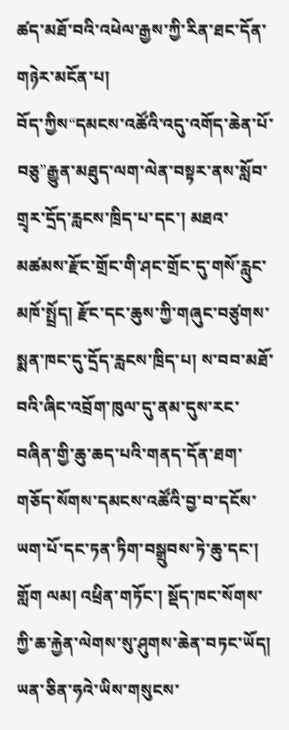ཚད་མཐོ་བའི་འཕེལ་རྒྱས་ཀྱི་རིན་ཐང་དོན་གཉེར་མངོན་པ།
བོད་ཀྱིས“དམངས་འཚོའི་འདུ་འགོད་ཆེན་པོ་བཅུ”རྒྱུན་མཐུད་ལག་ལེན་བསྟར་ནས་སློབ་གྲྭར་དྲོད་རླངས་ཁྲིད་པ་དང་། མཐའ་མཚམས་རྫོང་གྲོང་གི་ཤང་གྲོང་དུ་གསོ་རླུང་མཁོ་སྤྲོད། རྫོང་དང་ཆུས་ཀྱི་གཞུང་བཙུགས་སྨན་ཁང་དུ་དྲོད་རླངས་ཁྲིད་པ། ས་བབ་མཐོ་བའི་ཞིང་འབྲོག་ཁུལ་དུ་ནམ་དུས་རང་བཞིན་གྱི་ཆུ་ཆད་པའི་གནད་དོན་ཐག་གཅོད་སོགས་དམངས་འཚོའི་བྱ་བ་དངོས་ཡག་པོ་དང་ཏན་ཏིག་བསྒྲུབས་ཏེ་ཆུ་དང་། གློག ལམ། འཕྲིན་གཏོང་། སྡོད་ཁང་སོགས་ཀྱི་ཆ་རྐྱེན་ལེགས་སུ་ཤུགས་ཆེན་བཏང་ཡོད།
ཡན་ཅིན་ཧའེ་ཡིས་གསུངས་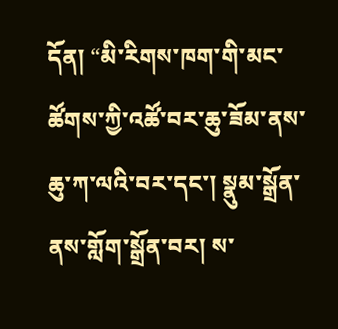དོན། “མི་རིགས་ཁག་གི་མང་ཚོགས་ཀྱི་འཚོ་བར་ཆུ་ཟོམ་ནས་ཆུ་ཀ་ལའི་བར་དང་། སྣུམ་སྒྲོན་ནས་གློག་སྒྲོན་བར། ས་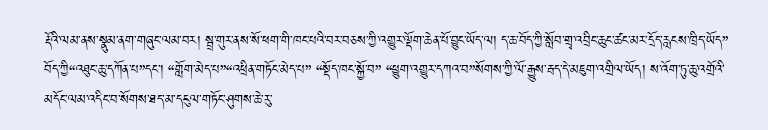རྡོའི་ལམ་ནས་སྣུམ་ནག་གཞུང་ལམ་བར། སྦྲ་གུར་ནས་སོ་ཕག་གི་ཁང་པའི་བར་བཅས་ཀྱི་འགྱུར་ལྡོག་ཆེན་པོ་བྱུང་ཡོད་ལ། ད་ཆ་བོད་ཀྱི་སློབ་གྲྭ་འབྲིང་ཆུང་ཚང་མར་དྲོད་རླངས་ཁྲིད་ཡོད”
བོད་ཀྱི“འཐུང་ཆུ་དཀོན་པ”དང་། “གློག་མེད་པ”“འཕྲིན་གཏོང་མེད་པ” “སྡོད་ཁང་སྐྱོ་བ” “ཕྱུག་འགྱུར་དཀའ་བ”སོགས་ཀྱི་ལོ་རྒྱུས་རྦད་དེ་མཇུག་འགྲིལ་ཡོད། ས་འོག་ཏུ་ཆུ་འགྲོའི་མདོང་ལམ་འདིང་བ་སོགས་ཐད་མ་དངུལ་གཏོང་ཤུགས་ཆེ་རུ་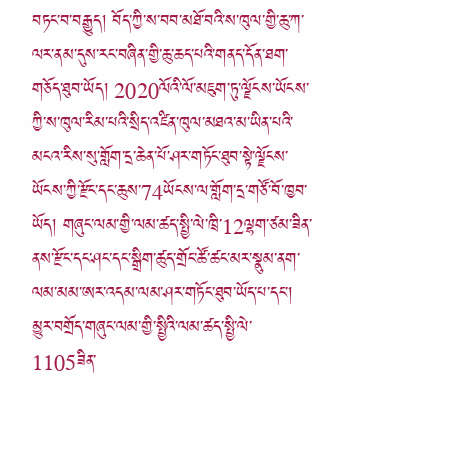བཏང་བ་བརྒྱུད། བོད་ཀྱི་ས་བབ་མཐོ་བའི་ས་ཁུལ་གྱི་ཆུ་ཀ་ལར་ནམ་དུས་རང་བཞིན་གྱི་ཆུ་ཆད་པའི་གནད་དོན་ཐག་གཅོད་ཐུབ་ཡོད། 2020ལོའི་ལོ་མཇུག་ཏུ་ལྗོངས་ཡོངས་ཀྱི་ས་ཁུལ་རིམ་པའི་སྲིད་འཛིན་ཁུལ་མཐའ་མ་ཡིན་པའི་མངའ་རིས་སུ་གློག་དྲ་ཆེན་པོ་ཤར་གཏོང་ཐུབ་སྟེ་ལྗོངས་ཡོངས་ཀྱི་རྫོང་དང་ཆུས་74ཡོངས་ལ་གློག་དྲ་གཙོ་བོ་ཁྱབ་ཡོད། གཞུང་ལམ་གྱི་ལམ་ཚད་སྤྱི་ལེ་ཁྲི་12ལྷག་ཙམ་ཟིན་ནས་རྫོང་དང་ཤང་དང་སྒྲིག་ཚུད་གྲོང་ཚོ་ཚང་མར་སྣུམ་ནག་ལམ་མམ་ཨར་འདམ་ལམ་ཤར་གཏོང་ཐུབ་ཡོད་པ་དང་། མྱུར་བགྲོད་གཞུང་ལམ་གྱི་སྤྱིའི་ལམ་ཚད་སྤྱི་ལེ་1105ཟིན་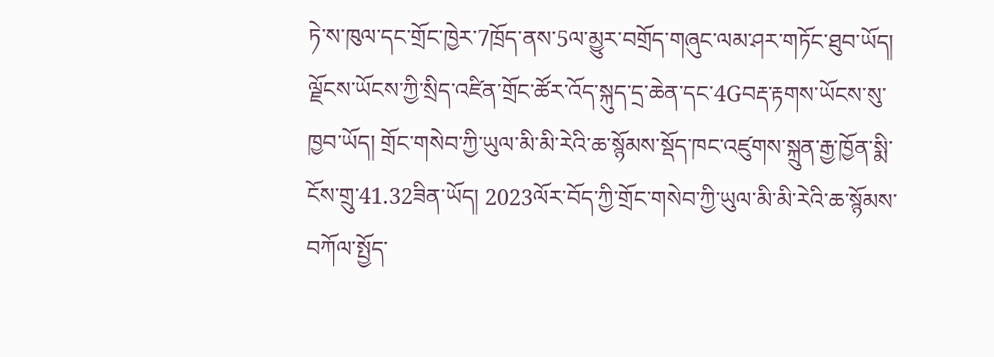ཏེ་ས་ཁུལ་དང་གྲོང་ཁྱེར་7ཁྲོད་ནས་5ལ་མྱུར་བགྲོད་གཞུང་ལམ་ཤར་གཏོང་ཐུབ་ཡོད། ལྗོངས་ཡོངས་ཀྱི་སྲིད་འཛིན་གྲོང་ཚོར་འོད་སྐུད་དྲ་ཆེན་དང་4Gབརྡ་རྟགས་ཡོངས་སུ་ཁྱབ་ཡོད། གྲོང་གསེབ་ཀྱི་ཡུལ་མི་མི་རེའི་ཆ་སྙོམས་སྡོད་ཁང་འཛུགས་སྐྲུན་རྒྱ་ཁྱོན་སྨི་ངོས་གྲུ་41.32ཟིན་ཡོད། 2023ལོར་བོད་ཀྱི་གྲོང་གསེབ་ཀྱི་ཡུལ་མི་མི་རེའི་ཆ་སྙོམས་བཀོལ་སྤྱོད་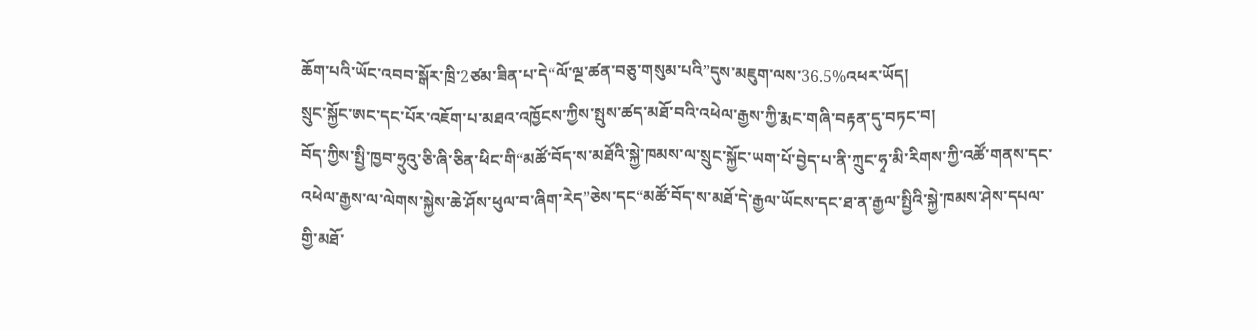ཆོག་པའི་ཡོང་འབབ་སྒོར་ཁྲི་2ཙམ་ཟིན་པ་དེ“ལོ་ལྔ་ཚན་བཅུ་གསུམ་པའི”དུས་མཇུག་ལས་36.5%འཕར་ཡོད།
སྲུང་སྐྱོང་ཨང་དང་པོར་འཇོག་པ་མཐའ་འཁྱོངས་ཀྱིས་སྤུས་ཚད་མཐོ་བའི་འཕེལ་རྒྱས་ཀྱི་རྨང་གཞི་བརྟན་དུ་བཏང་བ།
བོད་ཀྱིས་སྤྱི་ཁྱབ་ཧྲུའུ་ཅི་ཞི་ཅིན་ཕིང་གི“མཚོ་བོད་ས་མཐོའི་སྐྱེ་ཁམས་ལ་སྲུང་སྐྱོང་ཡག་པོ་བྱེད་པ་ནི་ཀྲུང་ཧྭ་མི་རིགས་ཀྱི་འཚོ་གནས་དང་འཕེལ་རྒྱས་ལ་ལེགས་སྐྱེས་ཆེ་ཤོས་ཕུལ་བ་ཞིག་རེད”ཅེས་དང“མཚོ་བོད་ས་མཐོ་དེ་རྒྱལ་ཡོངས་དང་ཐ་ན་རྒྱལ་སྤྱིའི་སྐྱེ་ཁམས་ཤེས་དཔལ་གྱི་མཐོ་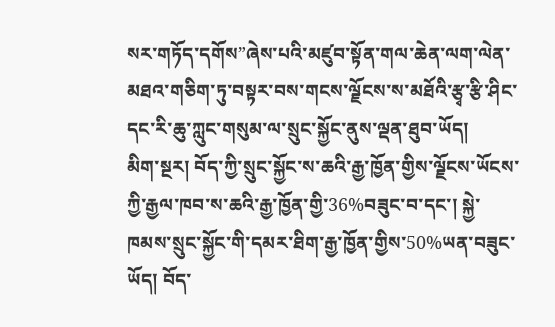སར་གཏོད་དགོས”ཞེས་པའི་མཛུབ་སྟོན་གལ་ཆེན་ལག་ལེན་མཐའ་གཅིག་ཏུ་བསྟར་བས་གངས་ལྗོངས་ས་མཐོའི་རྩྭ་རྩི་ཤིང་དང་རི་ཆུ་ཀླུང་གསུམ་ལ་སྲུང་སྐྱོང་ནུས་ལྡན་ཐུབ་ཡོད།
མིག་སྔར། བོད་ཀྱི་སྲུང་སྐྱོང་ས་ཆའི་རྒྱ་ཁྱོན་གྱིས་ལྗོངས་ཡོངས་ཀྱི་རྒྱལ་ཁབ་ས་ཆའི་རྒྱ་ཁྱོན་གྱི་36%བཟུང་བ་དང་། སྐྱེ་ཁམས་སྲུང་སྐྱོང་གི་དམར་ཐིག་རྒྱ་ཁྱོན་གྱིས་50%ཡན་བཟུང་ཡོད། བོད་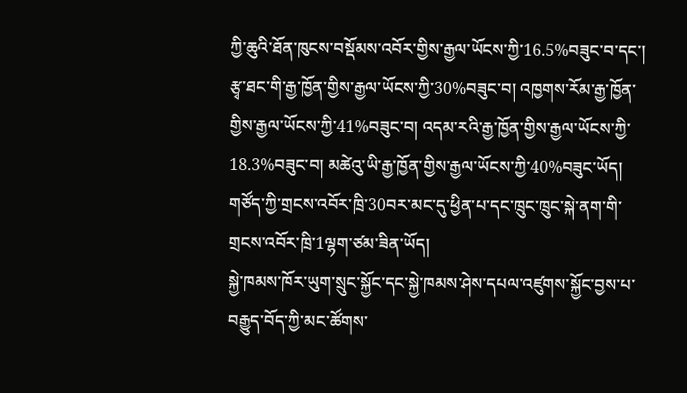ཀྱི་ཆུའི་ཐོན་ཁུངས་བསྡོམས་འབོར་གྱིས་རྒྱལ་ཡོངས་ཀྱི་16.5%བཟུང་བ་དང་། རྩྭ་ཐང་གི་རྒྱ་ཁྱོན་གྱིས་རྒྱལ་ཡོངས་ཀྱི་30%བཟུང་བ། འཁྱགས་རོམ་རྒྱ་ཁྱོན་གྱིས་རྒྱལ་ཡོངས་ཀྱི་41%བཟུང་བ། འདམ་རའི་རྒྱ་ཁྱོན་གྱིས་རྒྱལ་ཡོངས་ཀྱི་18.3%བཟུང་བ། མཚེའུ་ཡི་རྒྱ་ཁྱོན་གྱིས་རྒྱལ་ཡོངས་ཀྱི་40%བཟུང་ཡོད། གཙོད་ཀྱི་གྲངས་འབོར་ཁྲི་30བར་མང་དུ་ཕྱིན་པ་དང་ཁྲུང་ཁྲུང་སྐེ་ནག་གི་གྲངས་འབོར་ཁྲི་1ལྷག་ཙམ་ཟིན་ཡོད།
སྐྱེ་ཁམས་ཁོར་ཡུག་སྲུང་སྐྱོང་དང་སྐྱེ་ཁམས་ཤེས་དཔལ་འཛུགས་སྐྱོང་བྱས་པ་བརྒྱུད་བོད་ཀྱི་མང་ཚོགས་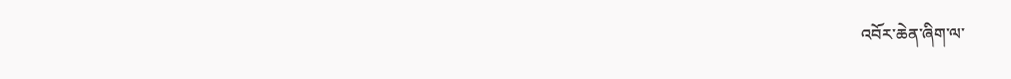འབོར་ཆེན་ཞིག་ལ་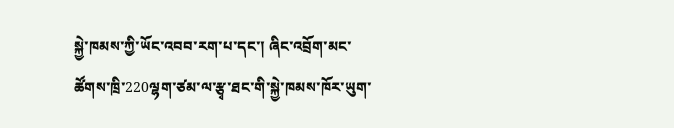སྐྱེ་ཁམས་ཀྱི་ཡོང་འབབ་རག་པ་དང་། ཞིང་འབྲོག་མང་ཚོགས་ཁྲི་220ལྷག་ཙམ་ལ་རྩྭ་ཐང་གི་སྐྱེ་ཁམས་ཁོར་ཡུག་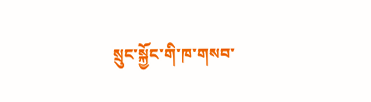སྲུང་སྐྱོང་གི་ཁ་གསབ་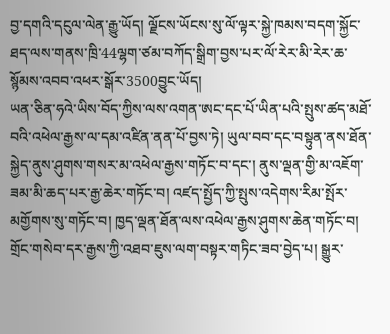བྱ་དགའི་དངུལ་ལེན་རྒྱུ་ཡོད། ལྗོངས་ཡོངས་སུ་ལོ་ལྟར་སྐྱེ་ཁམས་བདག་སྐྱོང་ཐད་ལས་གནས་ཁྲི་44ལྷག་ཙམ་བཀོད་སྒྲིག་བྱས་པར་ལོ་རེར་མི་རེར་ཆ་སྙོམས་འབབ་འཕར་སྒོར་3500བྱུང་ཡོད།
ཡན་ཅིན་ཧའེ་ཡིས་བོད་ཀྱིས་ལས་འགན་ཨང་དང་པོ་ཡིན་པའི་སྤུས་ཚད་མཐོ་བའི་འཕེལ་རྒྱས་ལ་དམ་འཛིན་ནན་པོ་བྱས་ཏེ། ཡུལ་བབ་དང་བསྟུན་ནས་ཐོན་སྐྱེད་ནུས་ཤུགས་གསར་མ་འཕེལ་རྒྱས་གཏོང་བ་དང་། ནུས་ལྡན་གྱི་མ་འཇོག་ཟམ་མི་ཆད་པར་རྒྱ་ཆེར་གཏོང་བ། འཛད་སྤྱོད་ཀྱི་སྤུས་འདེགས་རིམ་སྤོར་མགྱོགས་སུ་གཏོང་བ། ཁྱད་ལྡན་ཐོན་ལས་འཕེལ་རྒྱས་ཤུགས་ཆེན་གཏོང་བ། གྲོང་གསེབ་དར་རྒྱས་ཀྱི་འཐབ་ཇུས་ལག་བསྟར་གཏིང་ཟབ་བྱེད་པ། སྒྱུར་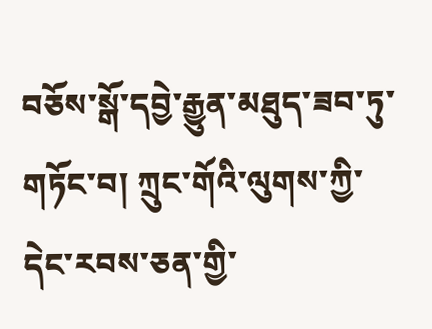བཅོས་སྒོ་དབྱེ་རྒྱུན་མཐུད་ཟབ་ཏུ་གཏོང་བ། ཀྲུང་གོའི་ལུགས་ཀྱི་དེང་རབས་ཅན་གྱི་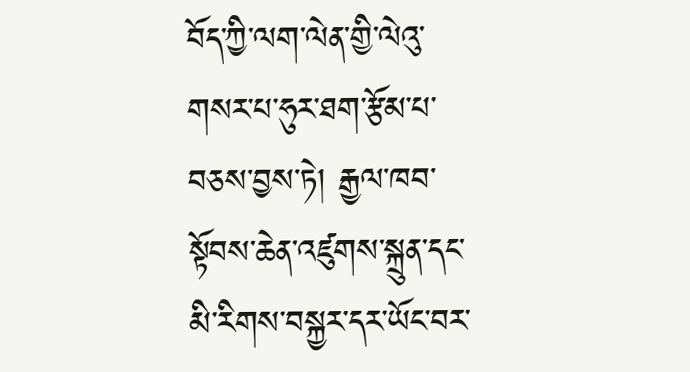བོད་ཀྱི་ལག་ལེན་གྱི་ལེའུ་གསར་པ་ཧུར་ཐག་རྩོམ་པ་བཅས་བྱས་ཏེ། རྒྱལ་ཁབ་སྟོབས་ཆེན་འཛུགས་སྐྲུན་དང་མི་རིགས་བསྐྱར་དར་ཡོང་བར་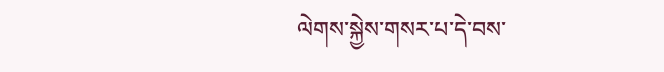ལེགས་སྐྱེས་གསར་པ་དེ་བས་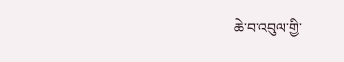ཆེ་བ་འབུལ་གྱི་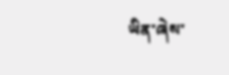ཡིན་ཞེས་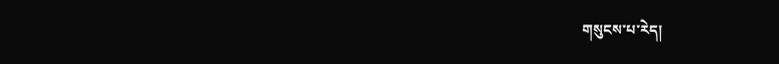གསུངས་པ་རེད།